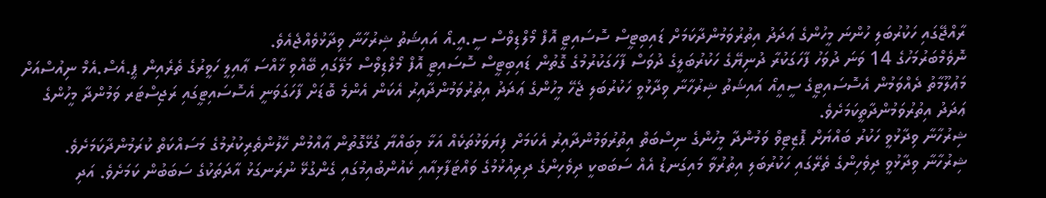ރާއްޖޭގައި ހަކުރުބަލި ހުންނަ މީހުންގެ ޢަދަދު އިތުރުވަމުންދާކަމަށް ޑައިބިޓީސް ސޮސައިޓީ އޮފް މޯލްޑިވްސް ސީ.އީ.އޯ އައިޝަތު ޝިރުހާނާ ވިދާޅުވެއްޖެއެވެ.
ނޮވެމްބަރުމަހުގެ 14 ވަނަ ދުވަހު ފާހަގަކުރާ ދުނިޔޭގެ ހަކުރުބަލީގެ ދުވަސް ފާހަގަކުރުމުގެ ގޮތުން ޑައިބިޓީސް ސޮސައިޓީ އޮފް މޯލްޑިވްސް މަލޭގައި ބޭއްވި ޚާއްސަ ޢާއިލީ ހަވީރުގެ ތެރެއިން ޕީ.އެސް.އެމް ނިއުސްއަށް މަޢުލޫމާތު ދެއްވަމުން އެސޮސައިޓީގެ ސީއީއޯ އައިޝަތު ޝިރުހާނާ ވިދާޅުވީ ހަކުރުބަލި ޖެހޭ މީހުންގެ ޢަދަދު އިތުރުވަމުންދާއިރު އެކަން އެންމެ ބޮޑަށް ފާހަގަވަނީ އެސޮސައިޓީގައި ރަޖިސްޓަރ ވަމުންދާ މީހުންގެ ޢަދަދު އިތުރުވަމުންދާތީކަމަށެވެ.
ޝިރުހާނާ ވިދާޅުވީ ހަކުރު ބައްޔަށް ޕޮޒިޓިވް ވަމުންދާ މީހުންގެ ނިސްބަތް އިތުރުވަމުންދާއިރު އެކަމަށް ފިޔަވަޅުތަކެއް އަޅާ މިބައްޔާ ގުޅޭގޮތުން ޢާއްމުން ހޭލުންތެރިކުރުމުގެ މަސައްކަތް ކުރަމުންދާކަމަށެވެ.
ޝިރުހާނާ ވިދާޅުވީ ދިވެހިންގެ ތެރޭގައި ހަކުރުބަލި އިތުރުވާ މައިގަނޑު އެއް ސަބަބކީ ދިވެހިންގެ ދިރިއުޅުމުގެ ވައްޓަފާޅިއާއި ކެއުންބުއިމުގައި ގެންގުޅޭ ނުރަނގަޅު އާދަތަކުގެ ސަބަބުން ކަމަށެވެ. އަދި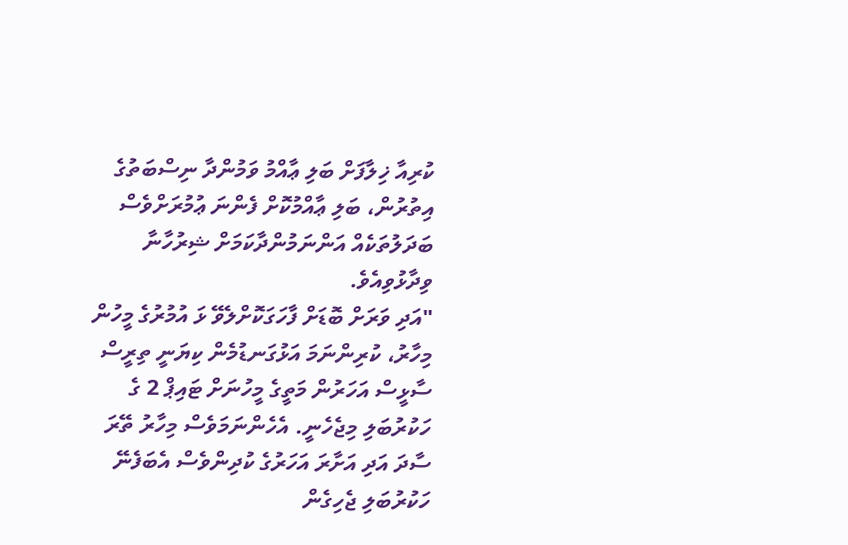ކުރިއާ ޚިލާފަށް ބަލި ޢާއްމު ވަމުންދާ ނިސްބަތުގެ އިތުރުން، ބަލި ޢާއްމުކޮށް ފެންނަ ޢުމުރަށްވެސް ބަދަލުތަކެއް އަންނަމުންދާކަމަށް ޝިރުހާނާ ވިދާޅުވިއެވެ.
"އަދި ވަރަށް ބޮޑަށް ފާހަގަކޮށްލެވޭ ޅަ އުމުރުގެ މީހުން މިހާރު، ކުރިންނަމަ އަޅުގަނޑުމެން ކިޔަނީ ތިރީސް ސާޅީސް އަހަރުން މަތީގެ މީހުނަށް ޓައިޕް 2 ގެ ހަކުރުބަލި މިޖެހެނީ. އެހެންނަމަވެސް މިހާރު ތޭރަ ސާދަ އަދި އަށާރަ އަހަރުގެ ކުދިންވެސް އެބަފެނޭ ހަކުރުބަލި ޖެހިގެން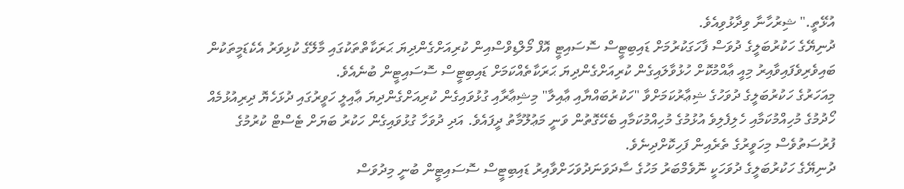އުޅޭތީ." ޝިރުހާނާ ވިދާޅުވިއެވެ.
ދުނިޔޭގެ ހަކުރުބަލީގެ ދުވަސް ފާހަގަކުރުމަށް ޑައިބިޓީސް ސޮސައިޓީ އޮފް މޯލްޑިވްސްއިން ކުރިއަށްގެންދިޔަ ޙަރަކާތްތަކުގައި މާލޭގެ ކުޅިވަރު އެކެޑަމީތަކުން ބައިވެރިވެފައިވާއިރު މިއީ ޢާއްމުކޮށް ހުޅުވާލައިގެން ކުރިއަށްގެންދިޔަ ޙަރަކާތެއްކަމަށް ޑައިބިޓީސް ސޮސައިޓީން ބުނެއެވެ.
މިއަހަރުގެ ހަކުރުބަލީގެ ދުވަހުގެ ޝިޢާރުކަމަށްވާ "ހަކުރުބައްޔާއި ޢާއިލާ" މިޝިޢާރާއި ގުޅުވައިގެން ކުރިއަށްގެންދިޔަ ޢާއިލީ ހަވީރުގައި ދުޅަހެޔޮ ދިރިއުޅުމެއް ހޯދުމުގެ މުހިއްމުކަމާއި ހެލިފެލިވެ އުޅުމުގެ މުހިއްމުކަމާއި ބެހޭގޮތުން ވަނީ މަޢުލޫމާތު ދީފައެވެ. އަދި ދުވަހާ ގުޅުވައިގެން ހަކުރު ބަޔަށް ޓެސްޓް ކުރުމުގެ ފުރުސަތުވެސް މިހަވީރުގެ ތެރެއިން ފަހިކޮށްދިނެވެ.
ދުނިޔޭގެ ހަކުރުބަލީގެ ދުވަހަކީ ނޮވެމްބަރު މަހުގެ ސާދަވަނަދުވަހަށްވާއިރު ޑައިބިޓީސް ސޮސައިޓީން ބުނީ މިދުވަސް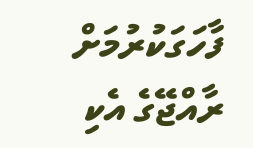ފާހަގަކުރުމަށް ރާއްޖޭގެ އެކި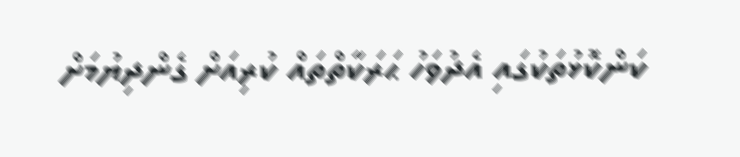ކަންކޮޅުތަކުގައި އެދުވަހު ޙަރަކާތްތައް ކުރިއަށް ގެންދިޔުމަށް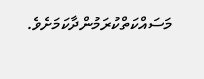މަސައްކަތްކުރަމުންދާކަމަށެވެ.